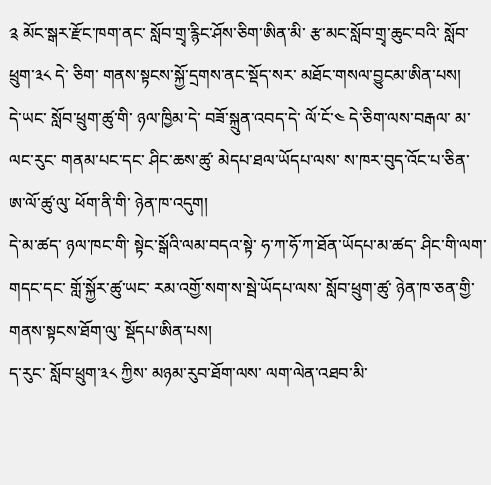༉ མོང་སྒར་རྫོང་ཁག་ནང་ སློབ་གྲྭ་རྙིང་ཤོས་ཅིག་ཨིན་མི་ རྩ་མང་སློབ་གྲྭ་ཆུང་བའི་ སློབ་ཕྲུག་༣༨ དེ་ ཅིག་ གནས་སྟངས་སྐྱོ་དྲགས་ནང་སྡོད་སར་ མཐོང་གསལ་བྱུངམ་ཨིན་པས།
དེ་ཡང་ སློབ་ཕྲུག་ཚུ་གི་ ཉལ་ཁྱིམ་དེ་ བཟོ་སྐྲུན་འབད་དེ་ ལོ་ངོ་༤ དེ་ཅིག་ལས་བརྒལ་ མ་ལང་རུང་ གནམ་པང་དང་ ཤིང་ཆས་ཚུ་ མེདཔ་ཐལ་ཡོདཔ་ལས་ ས་ཁར་བུད་འོང་པ་ཅིན་ ཨ་ལོ་ཚུ་ལུ་ ཕོག་ནི་གི་ ཉེན་ཁ་འདུག།
དེ་མ་ཚད་ ཉལ་ཁང་གི་ སྟེང་སྒོའི་ལམ་བདའ་སྟེ་ ཧ་ཀ་ཧོ་ཀ་ཐོན་ཡོདཔ་མ་ཚད་ ཤིང་གི་ལག་གདང་དང་ གློ་སྐྱོར་ཚུ་ཡང་ རམ་འགྱོ་སག་ས་སྦེ་ཡོདཔ་ལས་ སློབ་ཕྲུག་ཚུ་ ཉེན་ཁ་ཅན་གྱི་ གནས་སྟངས་ཐོག་ལུ་ སྡོདཔ་ཨིན་པས།
ད་རུང་ སློབ་ཕྲུག་༣༨ ཀྱིས་ མཉམ་རུབ་ཐོག་ལས་ ལག་ལེན་འཐབ་མི་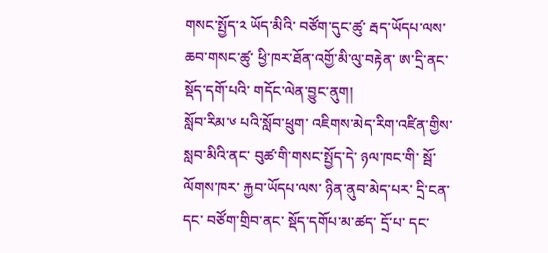གསང་སྤྱོད་༢ ཡོད་མིའི་ བཙོག་དུང་ཚུ་ རྦད་ཡོདཔ་ལས་ ཆབ་གསང་ཚུ་ ཕྱི་ཁར་ཐོན་འགྱོ་མི་ལུ་བརྟེན་ ཨ་དྲི་ནང་སྡོད་དགོ་པའི་ གདོང་ལེན་བྱུང་ནུག།
སློབ་རིམ་༦ པའི་སློབ་ཕྲུག་ འཇིགས་མེད་རིག་འཛིན་གྱིས་ སླབ་མིའི་ནང་ བུཚ་གི་གསང་སྤྱོད་དེ་ ཉལ་ཁང་གི་ སྦོ་ལོགས་ཁར་ རྐྱབ་ཡོདཔ་ལས་ ཉིན་ནུབ་མེད་པར་ དྲི་ངན་དང་ བཙོག་གྲིབ་ནང་ སྡོད་དགོཔ་མ་ཚད་ དྲོ་པ་ དང་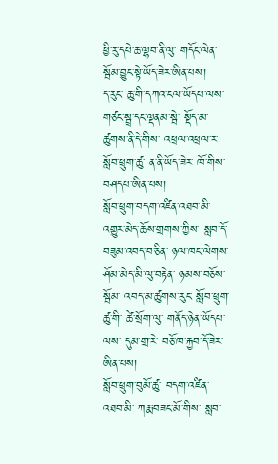ཕྱི་རུ་དཔེ་ཆ་ལྷབ་ནི་ལུ་ གདོང་ལེན་སྦོམ་བྱུང་སྟེ་ཡོད་ཟེར་ཨིན་པས།
ད་རུང་ ཆུ་གི་དཀའ་ངལ་ཡོདཔ་ལས་ གཙང་སྦྲ་དང་ལྡནམ་སྦེ་ སྡོད་མ་ཚུགས་ནི་དེ་གིས་ འཕྲལ་འཕྲལ་ར་ སློབ་ཕྲུག་ཚུ་ ན་ནི་ཡོད་ཟེར་ ཁོ་གིས་ བཤདཔ་ཨིན་པས།
སློབ་ཕྲུག་བདག་འཛིན་འཐབ་མི་ འགྱུར་མེད་ཆོས་གྲགས་ཀྱིས་ སླབ་དོ་བཟུམ་འབད་བ་ཅིན་ ཉལ་ཁང་ལེགས་ཤོམ་མེད་མི་ལུ་བརྟེན་ ཉམས་བཅོས་སྦོམ་ འབད་མ་ཚུགས་རུང་ སློབ་ཕྲུག་ཚུ་གི་ ཚེ་སྲོག་ལུ་ གནོད་ཉེན་ཡོདཔ་ལས་ དུམ་གྲ་རེ་ བཅོ་ཁ་རྐྱབ་དོ་ཟེར་ཨིན་པས།
སློབ་ཕྲུག་བུམོ་ཚུ་ བདག་འཛིན་འཐབ་མི་ ཀརྨ་བཟང་མོ་གིས་ སླབ་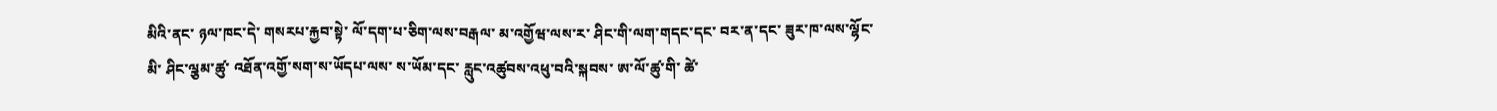མིའི་ནང་ ཉལ་ཁང་དེ་ གསརཔ་རྐྱབ་སྟེ་ ལོ་དག་པ་ཅིག་ལས་བརྒལ་ མ་འགྱོཝ་ལས་ར་ ཤིང་གི་ལག་གདང་དང་ བར་ན་དང་ ཟུར་ཁ་ལས་ལྷོང་མི་ ཤིང་ལྕམ་ཚུ་ འཐོན་འགྱོ་སག་ས་ཡོདཔ་ལས་ ས་ཡོམ་དང་ རླུང་འཚུབས་འཕུ་བའི་སྐབས་ ཨ་ལོ་ཚུ་གི་ ཚེ་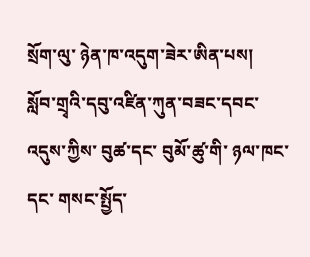སྲོག་ལུ་ ཉེན་ཁ་འདུག་ཟེར་ཨིན་པས།
སློབ་གྲྭའི་དབུ་འཛིན་ཀུན་བཟང་དབང་འདུས་ཀྱིས་ བུཚ་དང་ བུམོ་ཚུ་གི་ ཉལ་ཁང་དང་ གསང་སྤྱོད་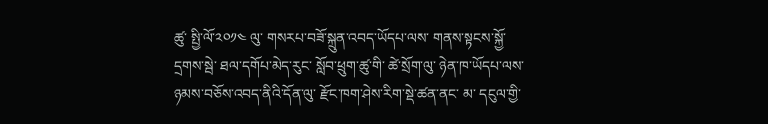ཚུ་ སྤྱི་ལོ་༢༠༡༤ ལུ་ གསརཔ་བཟོ་སྐྲུན་འབད་ཡོདཔ་ལས་ གནས་སྟངས་སྐྱོ་དྲགས་སྦེ་ ཐལ་དགོཔ་མེད་རུང་ སློབ་ཕྲུག་ཚུ་གི་ ཚེ་སྲོག་ལུ་ ཉེན་ཁ་ཡོདཔ་ལས་ ཉམས་བཅོས་འབད་ནིའི་དོན་ལུ་ རྫོང་ཁག་ཤེས་རིག་སྡེ་ཚན་ནང་ མ་ དངུལ་གྱི་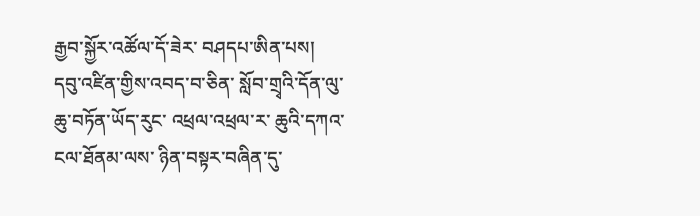རྒྱབ་སྐྱོར་འཚོལ་དོ་ཟེར་ བཤདཔ་ཨིན་པས།
དབུ་འཛིན་གྱིས་འབད་བ་ཅིན་ སློབ་གྲྭའི་དོན་ལུ་ ཆུ་བཏོན་ཡོད་རུང་ འཕྲལ་འཕྲལ་ར་ ཆུའི་དཀའ་ངལ་ཐོནམ་ལས་ ཉིན་བསྟར་བཞིན་དུ་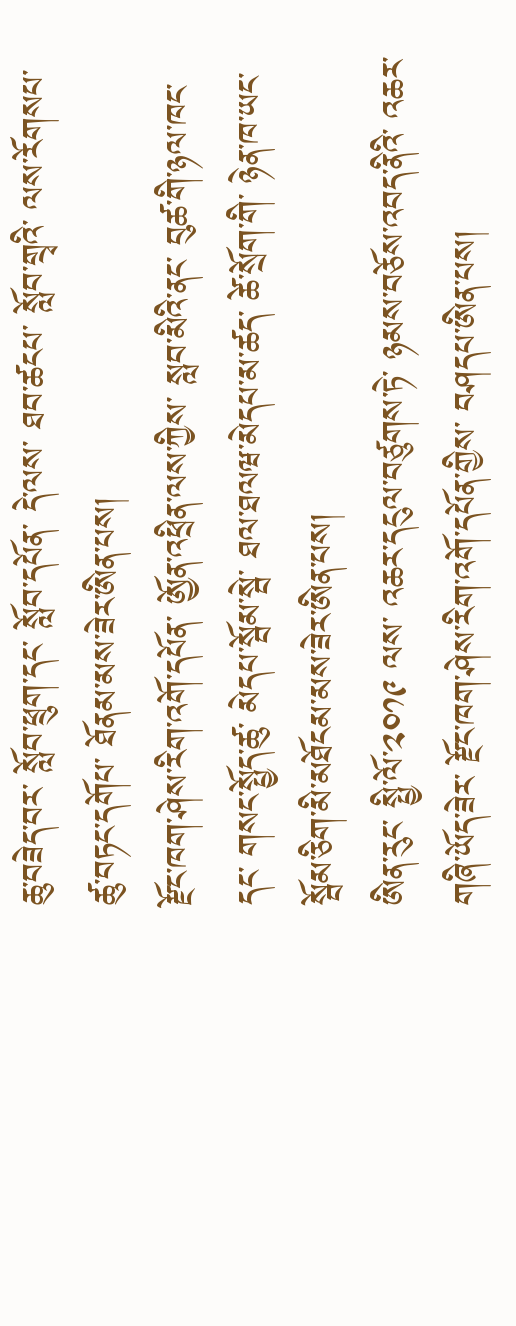ཆུ་བཟེད་བར་ སློབ་ཕྲུག་དང་ སློབ་དཔོན་ དེ་ལས་ ཐབ་ཚངཔ་ སློབ་གྲྭའི་ ལས་རོགསཔ་ཚུ་བཏང་དགོཔ་ ཐོནམ་མས་ཟེར་ཨིན་པས།
རྫོང་ཁག་ཤེས་རིག་འགོ་དཔོན་ ཨྱོན་འཕྲིན་ལས་ཀྱིས་ སླབ་མིའི་ནང་ བུཚ་གི་ཉལ་ཁང་དང་ གསང་སྤྱོད་ཚུ་ མེདཔ་སྦོམ་སྦེ་ ཐལ་ཐལཝ་མེདཔ་མ་ཚད་ ཚེ་སྲོག་གི་ ཉེན་ཁ་ཡང་ སྦོམ་ཅིག་མི་མཐོངམ་མས་ཟེར་ཨིན་པས།
ཨིན་རུང་ སྤྱི་ལོ་༢༠༡༩ ལས་ འཆར་དངུལ་བཙུགས་ཏེ་ ཉམས་བཅོས་འབད་ནིའི་ འཆར་གཞི་ཡོད་ཟེར་ རྫོང་ཁག་ཤེས་རིག་འགོ་དཔོན་གྱིས་ བཤདཔ་ཨིན་པས།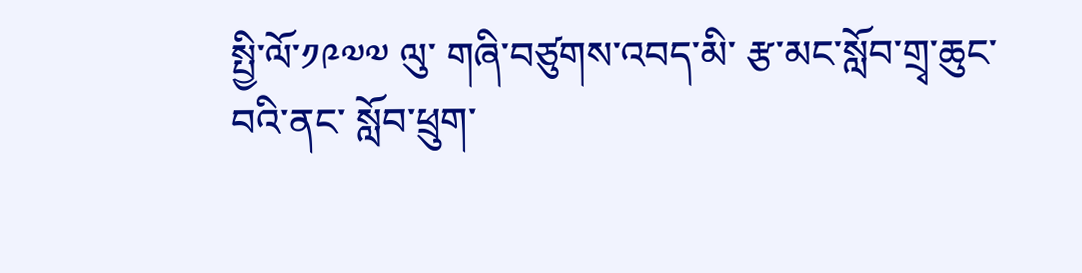སྤྱི་ལོ་༡༩༧༧ ལུ་ གཞི་བཙུགས་འབད་མི་ རྩ་མང་སློབ་གྲྭ་ཆུང་བའི་ནང་ སློབ་ཕྲུག་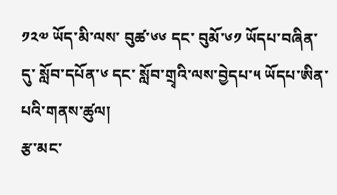༡༢༧ ཡོད་མི་ལས་ བུཚ་༦༦ དང་ བུམོ་༦༡ ཡོདཔ་བཞིན་དུ་ སློབ་དཔོན་༦ དང་ སློབ་གྲྭའི་ལས་བྱེདཔ་༥ ཡོདཔ་ཨིན་པའི་གནས་ཚུལ།
རྩ་མང་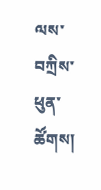ལས་ བཀྲིས་ཕུན་ཚོགས།